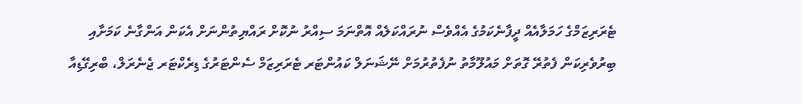ޓެރަރިޒަމްގެ ހަމަލާއެއް ދީފާނެކަމުގެ އެއްވެސް ނުރައްކަލެއް އޮތްނަމަ ސިއްރު ނުކޮށް ރައްޔިތުންނަށް އެކަން އަންގާނެ ކަމަށާއި ބިރުވެރިކަން ފެތުރޭ ގޮތަށް މައުލޫމާތު ނުފެތުރުމަށް ނޭޝަނަލް ކައުންޓަރ ޓެރަރިޒަމް ސެންޓަރުގެ ޑިރެކްޓަރ ޖެނެރަލް، ބްރިގޭޑިއާ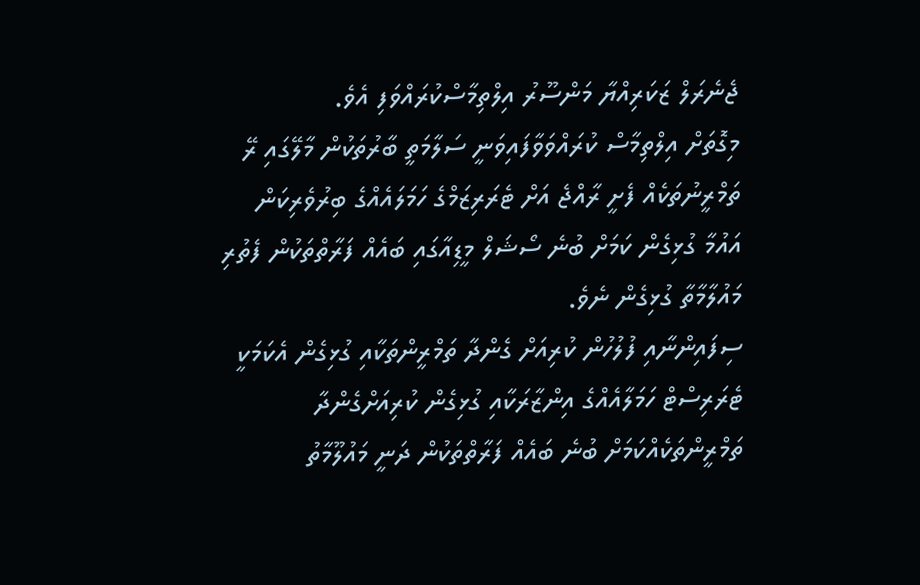ޖެނެރަލް ޒަކަރިއްޔާ މަންސޫރު އިލްތިމާސްކުރައްވަފި އެވެ.
މިގޮތަށް އިލްތިމާސް ކުރައްވަވާފައިވަނީ ސަލާމަތީ ބާރުތަކުން މާލޭގައި ރޭ ތަމްރީނުތަކެއް ފެށީ ރާއްޖެ އަށް ޓެރަރިޒަމްގެ ހަމަލައެއްގެ ބިރުވެރިކަން އައުމާ ގުޅިގެން ކަމަށް ބުނެ ސޯޝަލް މީޑިއާގައި ބައެއް ފަރާތްތަކުން ފެތުރި މައުލާމާތާ ގުޅިގެން ނެވެ.
ސިފައިންނާއި ފުލުހުން ކުރިއަށް ގެންދާ ތަމްރީންތަކާއި ގުޅިގެން އެކަމަކީ ޓެރަރިސްޓް ހަމަލާއެއްގެ އިންޒާރަކާއި ގުޅިގެން ކުރިއަށްގެންދާ ތަމްރީންތަކެއްކަމަށް ބުނެ ބައެއް ފަރާތްތަކުން ދަނީ މައުލޫމާތު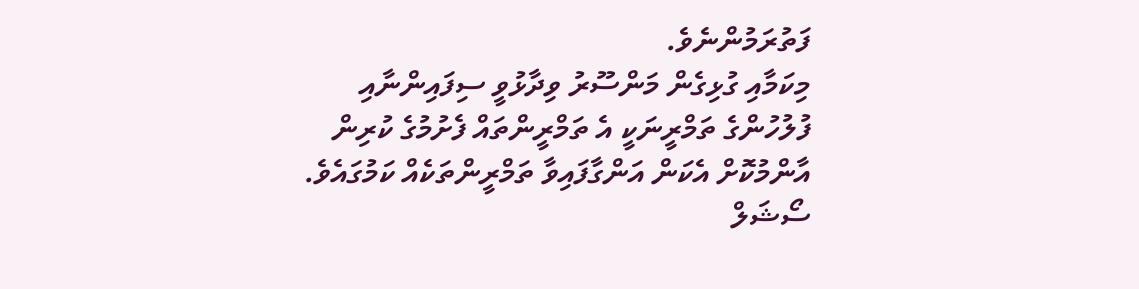ފަތުރަމުންނެވެ.
މިކަމާއި ގުޅިގެން މަންސޫރު ވިދާޅުވީ ސިފައިންނާއި ފުލުހުންގެ ތަމްރީނަކީ އެ ތަމްރީންތައް ފެށުމުގެ ކުރިން އާންމުކޮށް އެކަން އަންގާފައިވާ ތަމްރީންތަކެއް ކަމުގައެވެ.
ސޯޝަލް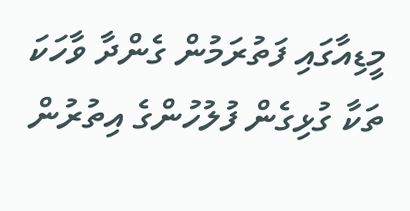މީޑިއާގައި ފަތުރަމުން ގެންދާ ވާހަކަ ތަކާ ގުޅިގެން ފުލުހުންގެ އިތުރުން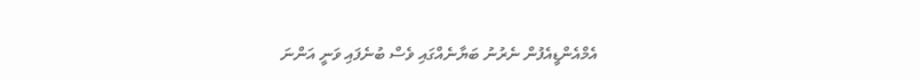އެމްއެންޑީއެފުން ނެރުނު ބަޔާނެއްގައި ވެސް ބުނެފައި ވަނީ އަންނަ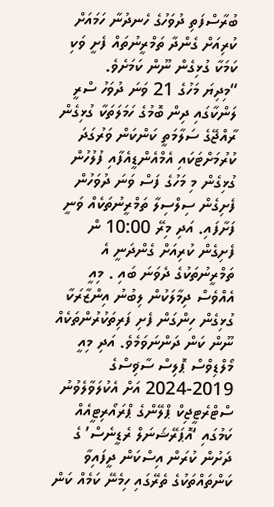ބުރާސްފަތި ދުވަހުގެ ހެނދުނާ ހަމައަށް ކުރިއަށް ގެންދާ ތަމްރީނުތައް ފެށީ ވަކި ކަމަކާ ގުޅިގެން ނޫން ކަމަށެވެ.
“މިދިޔަ މަހުގެ 21 ވަނަ ދުވަހު ސްރީ ލަންކާގައި ދިން ބޮމުގެ ހަމަލަތަކާ ގުޅިގެން ރާއްޖޭގެ ސަލާމަތީ ކަންކަން ވަރުގަދަ ކުރުމަށްޓަކައި އެމްއެންޑީއެފާއި ފުލުހުން ގުޅިގެން މި މަހުގެ ފަސް ވަނަ ދުވަހުން ފެށިގެން ސިލްސިލާ ތަމްރީނުތަކެއް ވަނީ ފަށާފައި. އަދި މިރޭ 10:00 ން ފެށިގެން ކުރިއަށް ގެންދަނީ އެ ތަމްރީނުތަކުގެ ދެވަނަ ބައި . މިއީ އެއްވެސް ދިމާލަކުން ލިބުނު އިންޒާރަކާ ގުޅިގެން ހިންގަން ފެށި ފަރިތަކުރުންތަކެއް ނޫން ކަން ދަންނަވަމެވެ. އަދި މިއީ މޯލްޑިވްސް ޕޮލިސް ސާޥިސްގެ 2019-2024 އަށް އެކުލަވާލެވުނު ސްޓްރެޓީޖިކް ޕްލޭންގެ ޕްރައޯރިޓީއެއް ކަމުގައި ‘އޮޕަރޭޝަނަލް ރެޑީނެސް’ ގެ ދަށުން ކުރަން އިސްކަން ދީފައިވާ ކަންތައްތަކުގެ ތެރޭގައި ހިމެނޭ ކަމެއް ކަން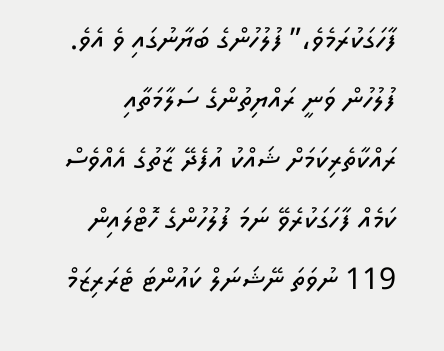ފާހަގަކުރަމެވެ،” ފުލުހުންގެ ބަޔާނުގައި ވެ އެވެ.
ފުލުހުން ވަނީ ރައްޔިތުންގެ ސަލާމަތާއި ރައްކާތެރިކަމަށް ޝައްކު އުފެދޭ ޒާތުގެ އެއްވެސް ކަމެއް ފާހަގަކުރެވޭ ނަމަ ފުލުހުންގެ ހޮޓްލައިން 119 ނުވަތަ ނޭޝަނަލް ކައުންޓަ ޓެރަރިޒަމް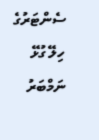ސެންޓަރުގެ ހިލޭ ގުޅޭ ނަމްބަރު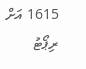1615 އަށް ރިޕޯޓު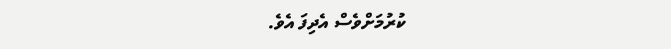ކުރުމަށްވެސް އެދިފަ އެވެ.